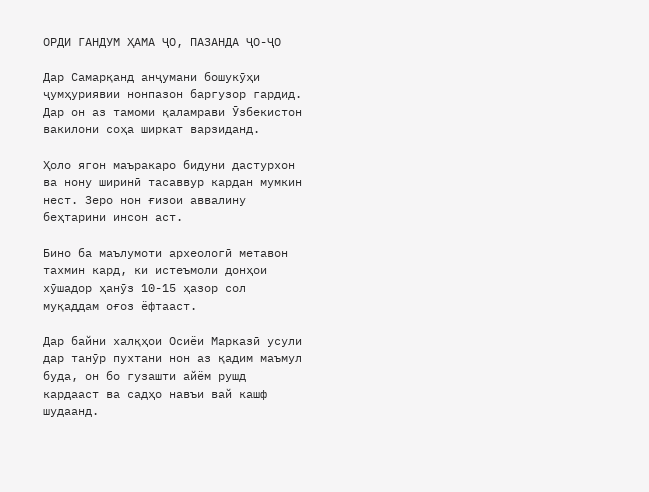ОРДИ ГАНДУМ ҲАМА ҶО, ПАЗАНДА ҶО-ҶО

Дар Самарқанд анҷумани бошукӯҳи ҷумҳуриявии нонпазон баргузор гардид. Дар он аз тамоми қаламрави Ӯзбекистон вакилони соҳа ширкат варзиданд.

Ҳоло ягон маъракаро бидуни дастурхон ва нону ширинӣ тасаввур кардан мумкин нест. Зеро нон ғизои аввалину беҳтарини инсон аст.

Бино ба маълумоти археологӣ метавон тахмин кард, ки истеъмоли донҳои хӯшадор ҳанӯз 10-15 ҳазор сол муқаддам оғоз ёфтааст.

Дар байни халқҳои Осиёи Марказӣ усули дар танӯр пухтани нон аз қадим маъмул буда, он бо гузашти айём рушд кардааст ва садҳо навъи вай кашф шудаанд.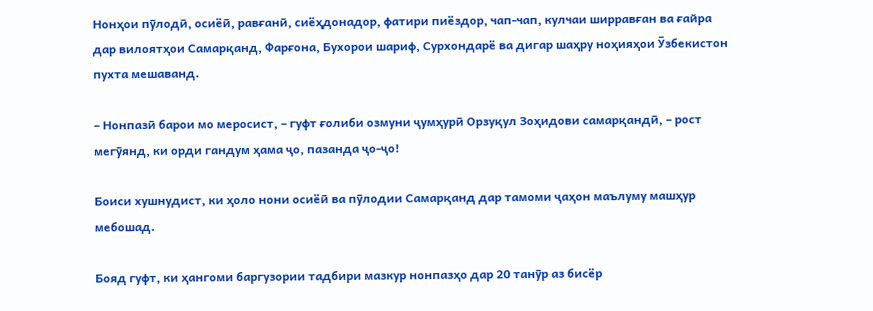Нонҳои пӯлодӣ, осиёӣ, равғанӣ, сиёҳдонадор, фатири пиёздор, чап-чап, кулчаи ширравған ва ғайра дар вилоятҳои Самарқанд, Фарғона, Бухорои шариф, Сурхондарё ва дигар шаҳру ноҳияҳои Ӯзбекистон пухта мешаванд.

– Нонпазӣ барои мо меросист, – гуфт ғолиби озмуни ҷумҳурӣ Орзуқул Зоҳидови самарқандӣ, – рост мегӯянд, ки орди гандум ҳама ҷо, пазанда ҷо-ҷо!

Боиси хушнудист, ки ҳоло нони осиёӣ ва пӯлодии Самарқанд дар тамоми ҷаҳон маълуму машҳур мебошад.

Бояд гуфт, ки ҳангоми баргузории тадбири мазкур нонпазҳо дар 20 танӯр аз бисёр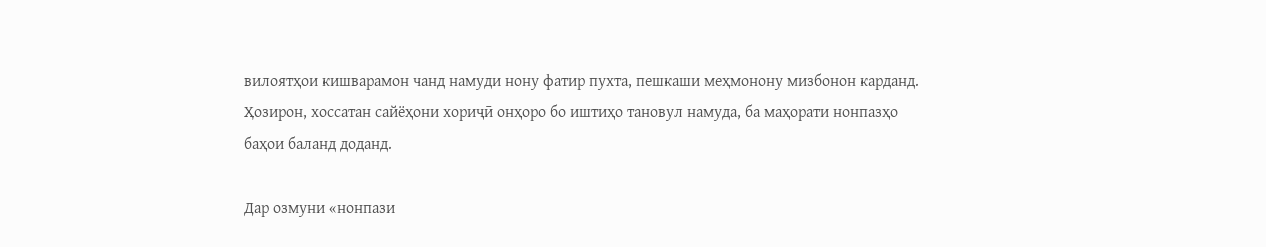вилоятҳои кишварамон чанд намуди нону фатир пухта, пешкаши меҳмонону мизбонон карданд. Ҳозирон, хоссатан сайёҳони хориҷӣ онҳоро бо иштиҳо тановул намуда, ба маҳорати нонпазҳо баҳои баланд доданд.

Дар озмуни «нонпази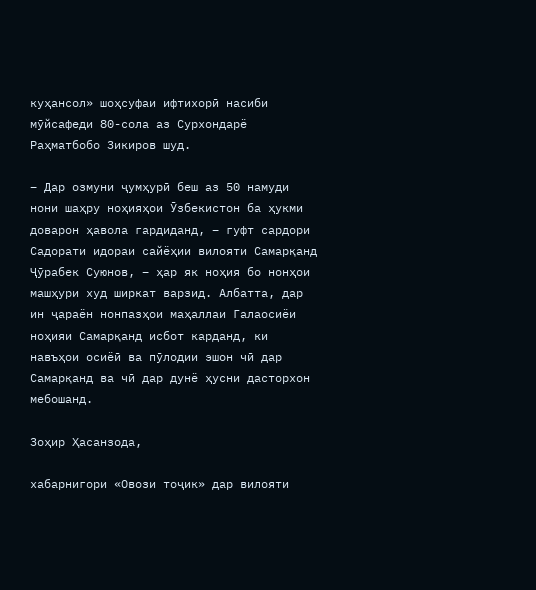куҳансол» шоҳсуфаи ифтихорӣ насиби мӯйсафеди 80-сола аз Сурхондарё Раҳматбобо Зикиров шуд.

– Дар озмуни ҷумҳурӣ беш аз 50 намуди нони шаҳру ноҳияҳои Ӯзбекистон ба ҳукми доварон ҳавола гардиданд, – гуфт сардори Садорати идораи сайёҳии вилояти Самарқанд Ҷӯрабек Суюнов, – ҳар як ноҳия бо нонҳои машҳури худ ширкат варзид. Албатта, дар ин ҷараён нонпазҳои маҳаллаи Галаосиёи ноҳияи Самарқанд исбот карданд, ки навъҳои осиёӣ ва пӯлодии эшон чӣ дар Самарқанд ва чӣ дар дунё ҳусни дасторхон мебошанд.

Зоҳир Ҳасанзода,

хабарнигори «Овози тоҷик» дар вилояти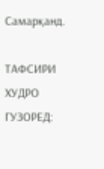Самарқанд.

ТАФСИРИ ХУДРО ГУЗОРЕД: